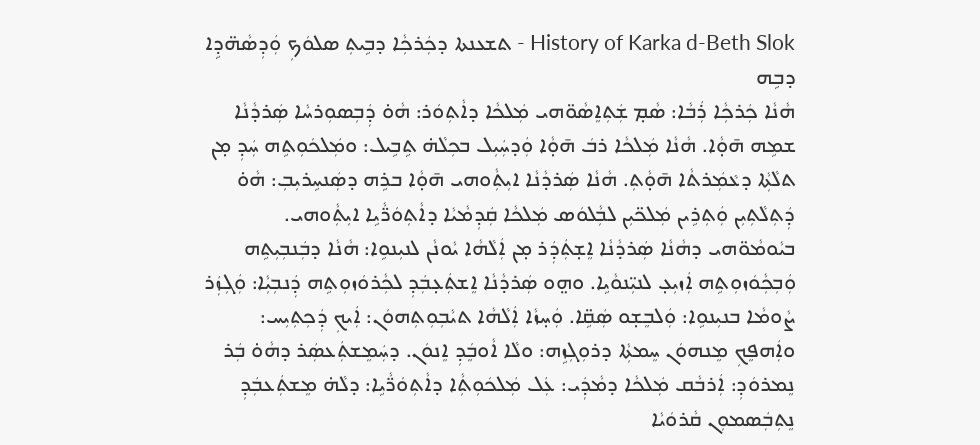History of Karka d-Beth Slok - ܬܫܥܢܬܐ ܕܟܲܪܟܼܵܐ ܕܒܹܝܬܼ ܤܠܘܿܟܼ ܘܲܕܼܤܵܗ̈ܕܹܐ ܕܒܹܗ
ܗܵܢܵܐ ܟܲܪܟܼܵܐ ܪܲܒܵܐ: ܤܵܡ̣ ܫܲܬܼܐܸܤܵܘ̈ܗܝ ܡܲܠܟܵܐ ܕܐܵܬܼܘܿܪ: ܗܵܘ̇ ܕܲܒܼܤܘܼܪܚܵܐ ܤܲܪܕܵܢܵܐ ܫܡܹܗ ܗ̄ܘ̣ܵܐ. ܗܵܢܵܐ ܡܲܠܟܵܐ ܪܒܿ ܗ̄ܘ̣ܵܐ ܘܲܕܚܲܝܼܠ ܒܟܼܠܵܗ̇ ܬܹܒܹܝܠ: ܘܡܲܠܟܿܘܼܬܹܗ ܚܲܕܼ ܡ̣ܢ ܬܠܵܬܼܵܐ ܕܥܵܡܲܪܬܵܐ ܗ̄ܘ̣ܵܬܼ. ܗܵܢܵܐ ܤܲܪܕܵܢܵܐ ܐܝܼܬܼܵܘܗܝ ܗ̄ܘ̣ܵܐ ܒܪܹܗ ܕܤܲܢܚܹܪܝܼܒܼ: ܗܵܘ̇ ܕܲܬܼܠܵܬܼܝܼܢ ܘܲܬܼܪܹܝܢ ܡܲܠܟ̈ܝܼܢ ܠܒܼܵܠܘܿܣ ܡܲܠܟܵܐ ܩܲܕܼܡܵܝܵܐ ܕܐܵܬܼܘܿܪ̈ܵܝܹܐ ܐܝܼܬܼܵܘܗܝ. ܒܝܵܘܡܵܘ̈ܗܝ ܕܗܵܢܵܐ ܤܲܪܕܵܢܵܐ ܐܸܫ̣ܬܲܕܲܪ ܡ̣ܢ ܐܲܠܵܗܵܐ ܝܵܘܢܵܢ ܠܢܝܼܢܘܹܐ: ܗܵܢܵܐ ܕܒܲܢܒܼܝܼܬܹܗ ܘܲܒܼܟܼܵܘܿܙܘܼܬܹܗ ܐܲܙܝܼܥ̣ ܠܢܝܼ̈ܢܘܵܝܹܐ. ܘܗ̤ܘ ܤܲܪܕܵܢܵܐ ܐܸܫܬܲܥ̣ܒܲܕܼ ܠܟܼܵܪܘܿܙܘܼܬܹܗ ܕܲܢܒܼܝܼܵܐ: ܘܲܓܼܙܲܪ ܨܵܘܡܵܐ ܒܢܝܼܢܘܹܐ: ܘܲܠܒܸܫ̣ܘ ܤܲܩܹ̈ܐ. ܘܲܚ̣ܙܵܐ ܐܲܠܵܗܵܐ ܬܝܵܒܼܘܼܬܼܗܘܿܢ: ܐܲܝܟܼ ܕܲܟܼܬܼܝܼܚ: ܘܐܲܗܦܸܟܼ ܡܸܢܗܘܿܢ ܚܸܡܬܼܵܐ ܕܪܘܼܓܼܙܹܗ: ܘܠܵܐ ܐܵܘܒܸܿܕܼ ܐܸܢܘܿܢ. ܕܚܲܡܸܫܬܲܥܤܲܪ ܕܗܵܘ̇ ܒܲܪ ܢܸܡܪܘܿܕܼ: ܐܲܪܒܵܩ ܡܲܠܟܵܐ ܕܡܵܕܲܝ: ܥܲܠ ܡܲܠܟܿܘܼܬܼܵܐ ܕܐܵܬܼܘܿܪ̈ܵܝܹܐ: ܕܠܵܗ̇ ܡܸܫܬܲܥܒܲܕܼ ܢܸܬܼܒܲܤܡܘܼܢ ܩܵܪܘܿܝܵܐ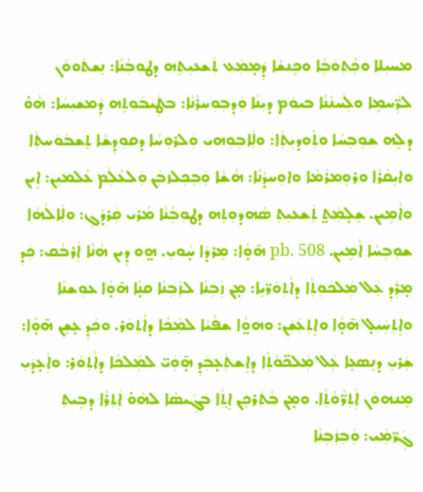ܡܚܝܼܠܐ ܘܟܼܵܬܼܘܿܒܼܵܐ ܘܟܸܢܫܵܐ ܕܲܡ̣ܡܲܥ ܬܲܫܥܝܼܬܹܗ ܕܛܘܼܒܼܵܢܵܐ: ܢܸܫܬܿܘܘܿܢ ܠܪ̈ܲܚܡܹܐ ܘܠܲܚܢܵܢܵܐ ܒܝܘܿܡ ܕܝܼܢܵܐ ܘܲܕܼܒܼܘܼܚܪܵܢܵܐ: ܒܛܲܝܒܿܘܼܬܹܗ ܕܲܡܫܝܼܚܵܐ: ܗܵܘ̇ ܕܠܹܗ ܫܘܼܒܼܚܵܐ ܘܬܼܵܘܕܝܼܬܼܵܐ: ܘܠܲܐܒܼܘܼܗܝ ܘܲܠܪܘܼܚܵܐ ܕܩܘܼܕܼܫܵܐ ܬܸܫܒܿܘܿܚܬܼܵܐ ܘܐܝܼܩܵܪܵܐ ܘܪܘܼܡܪܵܡܵܐ ܘܐܘܼܚܕܵܢܵܐ: ܗܵܫܵܐ ܘܲܒܼܟܼܠܙܒܲܢ ܘܲܠܥܵܠܲܡ ܥܵܠܡܝܼܢ: ܐܹܝܢ ܘܐܵܡܹܝܢ. ܫܸܠ̣ܡܲܬ̤ ܬܲܫܥܝܼܬܼ ܤܵܗܕܘܼܬܹܗ ܕܛܘܼܒܼܵܢܵܐ ܡܵܪܝ ܩܲܪܕܵܓܼ: ܘܠܲܐܠܵܗܵܐ ܫܘܼܒܼܚܵܐ ܐܵܡܹܝܢ. pb. 508 ܗ̄ܘ̣ܵܐ: ܡܸܪܕܵܐ ܚ̣ܵܘܝܼ. ܗ̤ܘ ܕܹܝܢ ܗܵܢܵܐ ܐܲܪܒܵܩ: ܟܲܕܼ ܡ̣ܪܲܕܼ ܥܲܠ ܡܲܠܟܿܘܼܬܼܵܐ ܕܐܵܬܼܘܿܪ̈ܝܹܐ: ܡ̣ܢ ܙܲܒܼܢܵܐ ܠܙܲܒܼܢܵܐ ܩܢ̣ܵܐ ܗ̄ܘ̣ܵܐ ܥܘܼܫܢܵܐ ܘܐܸܬܼܚܲܝܲܠ̣ ܗ̄ܘ̣ܵܐ ܘܐܸܬܼܥܲܫܲܢ: ܘܗܘ̤ܵܐ ܫܦܵܝܵܐ ܠܡܲܟܵܐ ܕܐܵܬܼܘܿܪ. ܘܟܲܕܼ ܥ̣ܫܸܢ ܗ̄ܘ̣ܵܐ: ܫܲܪܝܼ ܕܢܸܤܥܸܐ ܥܲܠ ܡܲܠܟ̈ܘܵܬܼܵܐ ܕܐܸܫܬܲܥ̣ܒܲܕܼ ܗ̣̄ܘܲܝ̈ ܠܡܲܠܟܵܐ ܕܐܵܬܼܘܿܪ: ܘܐܲܥ̣ܕܿܝܼ ܡܸܢܗܘܿܢ ܐܲܬܼܪ̈ܵܘܵܬܼܵܐ. ܘܡ̣ܢ ܒܵܬܲܪܟܸܢ ܐܸܬ݂ܼܵܐ ܒܓܲܝܤܵܐ ܠܗܵܘ̇ ܐܲܬܼܪܵܐ ܕܒܹܝܬܼ ܓܲܪ̈ܡܲܝ: ܘܲܒܼܙܲܒܼܢܵܐ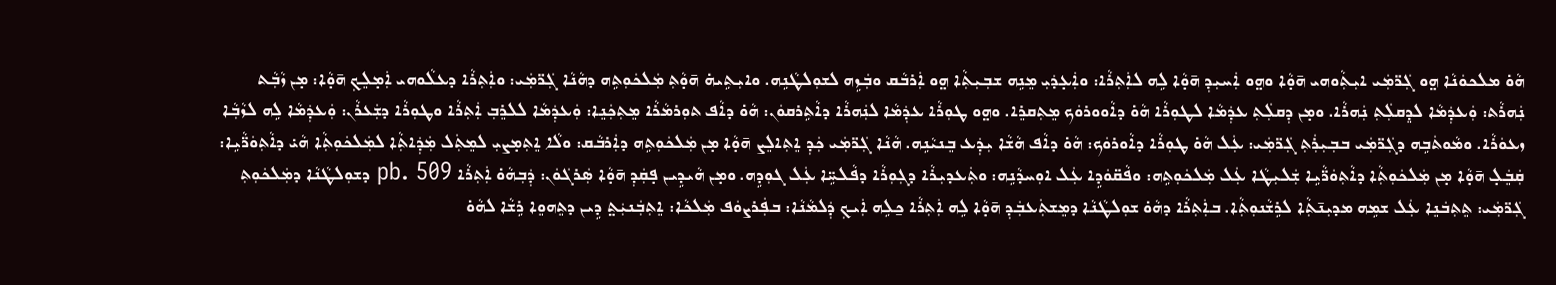ܗܵܘ̇ ܡܠܟܘܿܢܵܐ ܗ̤ܘ ܓܲܪ̈ܡܲܝ ܐܝܼܬܼܵܘܗܝ ܗ̄ܘ̣ܵܐ ܘܗ̤ܘ ܐܲܚܝܼܕܼ ܗ̄ܘ̣ܵܐ ܠܹܗ ܠܐܲܬܼܪܵܐ: ܘܐܲܥ̣ܕܿܝܼ ܡܸܢܹܗ ܫܒܼܝܼܬܼܵܐ ܗ̤ܘ ܐܲܪܒܵܩ ܘܒܲܙܹܗ ܠܫܘܼܠܛܵܢܹܗ. ܘܐܝܼܬܹܝܗ̇ ܗ̄ܘ̣ܵܬܼ ܡܲܠܟܿܘܼܬܹܗ ܕܗܵܢܵܐ ܓܲܪ̈ܡܲܝ: ܘܐܲܬܼܪܵܐ ܕܥܠܵܘܗܝ ܐܲܡ̣ܠܸܟܼ ܗ̄ܘ̣ܵܐ: ܡ̣ܢ ܙܵܒܼܵܬ ܢܲܗܪܵܬ: ܘܲܥܕܲܡܵܐ ܠܕܸܩܠܲܬܼ ܢܲܗܪܵܐ. ܘܡ̣ܢ ܕܼܩܠܲܬܼ ܥܕܲܡܵܐ ܠܛܘܼܪܵܐ ܗܵܘ̇ ܕܐܵܘܘܪܘܿܟ ܡܸܬܼܩܪܸܐ. ܘܗ̤ܘ ܛܘܼܪܵܐ ܥܕܲܡܵܐ ܠܢܲܗܪܵܐ ܕܐܵܬܹܪܩܘܿܢ: ܗܵܘ̇ ܕܐܵܦ ܬܘܼܪܡܵܪܵܐ ܡܸܬܼܟܲܢܸܐ: ܘܲܥܕܲܡܵܐ ܠܠܪܸܒܼ ܐܲܬܼܪܵܐ ܘܛܘܼܪܵܐ ܕܫܲܥܪܵܢ: ܘܲܥܕܲܡܵܐ ܠܹܗ ܠܙܵܒܼܵܐ ܙܥܘܿܪܵܐ. ܘܡܵܘܬܿܒܹܗ ܕܓܲܪ̈ܡܲܝ ܒܒܼܝܼܪܲܬܼ ܓܲܪ̈ܡܲܝ: ܥܲܠ ܗܵܘ̇ ܛܘܼܪܵܐ ܕܐܵܘܪܘܿܟ: ܗܵܘ̇ ܕܐܵܦ ܗܵܫܵܐ ܝܼܕܲܥ ܒܸܢܝܵܢܹܗ. ܗܵܢܵܐ ܓܲܪ̈ܡܲܝ ܟܲܕܼ ܐܸܬܼܐܠܸܨ ܗ̄ܘ̣ܵܐ ܡ̣ܢ ܡܲܠܟܿܘܼܬܹܗ ܕܐܲܪܒܵܩ: ܘܠܵܐ ܐܸܬܼܡ̣ܨܝܼ ܠܡܸܬܲܠ ܡܲܕܲܐܬܼܵܐ ܠܡܲܠܟܿܘܼܬܼܵܐ ܗܵܝ̇ ܕܐܵܬܼܘܿܪ̈ܵܝܹܐ: ܩܲܒܸܿܠ̣ ܗ̄ܘ̣ܵܐ ܡ̣ܢ ܡܲܠܟܿܘܼܬܼܵܐ ܕܐܵܬܼܘܿܪ̈ܵܝܹܐ ܫܲܠܝܼܛܵܐ ܥܲܠ ܡܲܠܟܿܘܼܬܹܗ: ܘܦܵܩ̈ܘܿܕܹܐ ܥܲܠ ܐܘܼܚܕܵܢܹܗ: ܘܬܲܥܕܝܼܪܵܐ ܕܓܼܘܼܪܵܐ ܕܦܵܠܚܹ̈ܐ ܥܲܠ ܓܘܼܕܹܗ. ܘܡ̣ܢ ܗܵܝܕܹܝܢ ܦ̣ܩܲܕܼ ܗ̄ܘ̣ܵܐ ܤܲܪܓܿܘܿܢ: ܕܲܒܼܗܵܘ̇ ܐܲܬܼܪܵܐ pb. 509 ܕܫܘܼܠܛܵܢܵܐ ܕܡܲܠܟܿܘܼܬܼ ܓܲܪ̈ܡܲܝ: ܬܸܬܼܒܿܢܸܐ ܥܲܠ ܫܡܹܗ ܡܕܝܼܢ̄ܬܼܵܐ ܠܪܹܫܵܢܘܼܬܼܵܐ. ܒܐܲܬܼܪܵܐ ܕܗܵܘ̇ ܫܘܼܠܛܵܢܵܐ ܕܡܸܫܬܲܥܒܲܕܼ ܗ̄ܘ̣ܵܐ ܠܹܗ ܐܲܬܼܪܵܐ ܟ̱ܠܹܗ ܐܲܝܟܼ ܕܲܠܡܵܢܵܐ: ܒܦܲܪܨܘܿܦ ܡܲܠܟܵܐ: ܐܸܬܼܒܲܢܝܲܬ̤ ܕܹܝܢ ܕܬܸܗܘܸܐ ܪܹܫܵܐ ܠܗܵܘ̇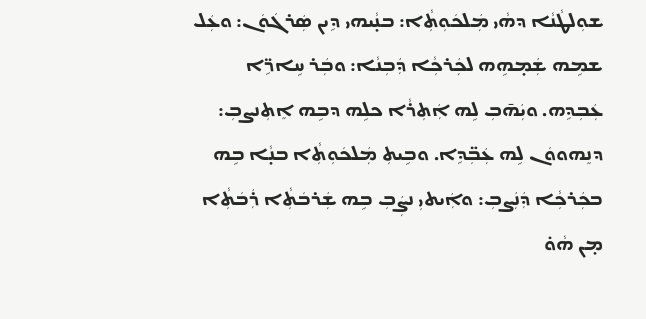ܫܘܼܠܛܵܢܵܐ ܕܗܵܝ ܡܲܠܟܿܘܼܬܼܵܐ: ܒܢ̣ܵܝܗܝ ܕܹܝܢ ܤܲܪܓܿܘܿܢ: ܘܥܲܠ ܫܡܹܗ ܫܲܡ̣ܗܹܗ ܠܟܲܪܟܼܵܐ ܕܲܒܼܢܵܐ: ܘܒܲܪ ܚܹܐܪܹ̈ܐ ܥܲܒܼܕܹܗ. ܘܝܲܗ̄ܒܼ ܠܹܗ ܐܲܬܼܪܵܐ ܟܠܹܗ ܕܒܹܗ ܐܸܬܼܢܨܒܼ: ܕܢܸܗܘܘܿܢ ܠܹܗ ܥܲܒܼ̈ܕܹܐ. ܘܒܹܝܬܼ ܡܲܠܟܿܘܼܬܼܵܐ ܒܢ̣ܵܐ ܒܹܗ ܒܟܲܪܟܼܵܐ ܕܲܢܲܨܒܼ: ܘܐܲܝܬܝܼ ܢܨܲܒܼ ܒܹܗ ܫܲܪܒܿܬܼܵܐ ܪܲܒܿܬܼܵܐ ܡ̣ܢ ܗܵܘ̇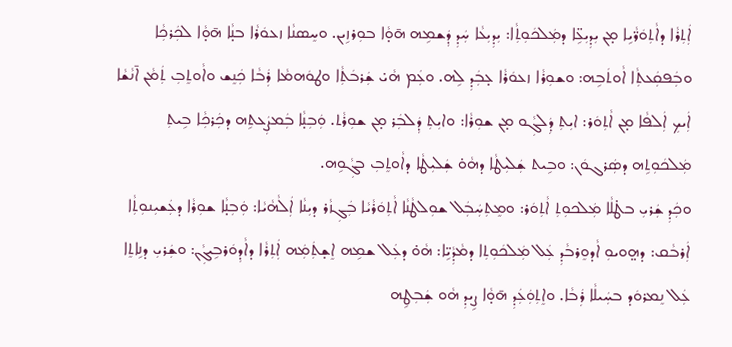ܐܲܬܼܪܵܐ ܕܐܵܬܼܘܿܪ̈ܵܝܹܐ ܡ̣ܢ ܝܼܕܼܝܼܥܹ̈ܐ ܕܡܲܠܟܿܘܼܬܼܵܐ: ܝܼܕܼܝܼܥܵܐ ܚܲܕܼ ܕܲܫܡܹܗ ܗ̄ܘ̣ܵܐ ܒܘܼܪܙܹܝܢ. ܘܚܸܤܢܵܐ ܙܥܘܿܪܵܐ ܒܢ̣ܵܐ ܗ̄ܘ̣ܵܐ ܠܟܲܪܟܼܵܐ ܘܒܲܦܩܲܥܬܼܵܐ ܐܵܘܬܿܒܹܗ: ܘܫܘܼܪܵܐ ܙܥܘܿܪܵܐ ܥ̣ܒܲܕܼ ܠܹܗ. ܘܥܲܡ ܗܵܝ̇ ܫܲܪܒܿܬܼܵܐ ܘܛܘܿܗܡܵܐ ܪܲܒܵܐ ܟܲܢܸܫ ܘܐܵܘܬܸܒܼ ܬܲܡܵܢ ܐ̄ܢܵܫܵܐ ܐܲܝܟܼ ܐܲܠܦܵܐ ܡ̣ܢ ܐܵܬܼܘܿܪ: ܐܝܼܬܼ ܕܲܠܓܼܵܘ ܡ̣ܢ ܫܘܼܪܵܐ: ܘܐܝܼܬܼ ܕܲܠܒܲܪ ܡ̣ܢ ܫܘܼܪܵܬ. ܘܲܒܼܢ̣ܵܐ ܒܲܡܨܲܥܬܹܗ ܕܟܲܪܟܼܵܐ ܒܹܝܬܼ ܡܲܠܟܿܘܼܬܹܗ ܕܤܲܪܓܘܿܢ: ܘܒܹܝܬ ܫܲܠܝܼܛܵܐ ܕܗܵܘ̇ ܫܲܠܝܼܛܵܐ ܕܐܵܘܬܸܒܼ ܒܓܼܵܘܹܗ.
ܘܟܲܕܼ ܫܲܪܝܼ ܒܛ̇ܠܵܐ ܡܲܠܟܘܼܬܼ ܐܵܬܼܘܿܪ: ܘܡܸܬܼܚܲܒܲܠ ܫܘܼܠܛܵܢܵܐ ܐܵܬܼܘܿܪܵܝܵܐ ܒܲܓܼܙܵܪ ܕܝܼܢܵܐ ܐܲܠܵܗܵܝܵܐ: ܘܲܒܼܢ̣ܵܐ ܫܘܼܪܵܐ ܕܥܲܫܝܼܢܘܼܬܼܵܐ ܐܲܪܒܵܩ: ܕܗ̤ܘܝܘܼ ܐܵܕܘܸܪܒܵܕܼ ܥܲܠ ܡܲܠܟܿܘܼܬܼܐ ܕܡܵܕܼܵܝܹ̈ܐ: ܗܵܘ̇ ܕܥܲܠ ܫܡܹܗ ܐܸܫ̣ܬܲܡܲܗ ܐܲܬܼܪܵܐ ܕܐܵܕܼܘܿܪܒܹܝܓܼܵܢ: ܘܫܲܪܝܼ ܕܢܹܐܬܸܐ ܥܲܠ ܢܸܡܪܘܿܕ ܒܚܲܝܠܵܐ ܪܲܒܵܐ. ܘܐܸܬܼܘܲܥܲܕܼ ܗ̄ܘ̣ܵܐ ܨܹܝܕܼ ܗܵܘ ܫܲܒܼܛܹܗ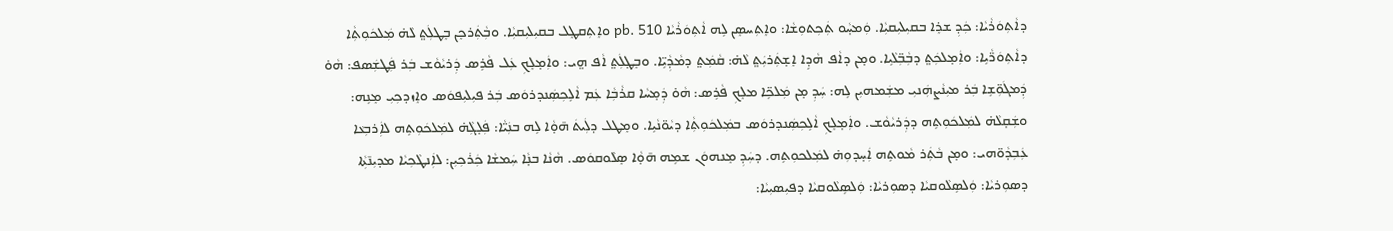ܕܐܵܬܼܘܿܪܵܝܵܐ: ܟܲܕܼ ܫܪܸܐ ܒܩܝܼܠܝܼܩܝܼܵܐ. ܘܲܡܚ̣ܵܘ ܬܲܟܼܬܘܼܫܵܐ: ܘܐܸܬܼܚܤܸܢ ܠܹܗ ܐܵܬܼܘܿܪܵܝܵܐ pb. 510 ܘܐܸܬܼܩܛܸܠ ܒܩܝܼܠܝܼܩܝܼܵܐ. ܘܒܼܵܬܲܪܟܸܢ ܒܸܛܠܲܬ̤ ܠܵܗ̇ ܡܲܠܟܿܘܼܬܼܵܐ ܕܐܵܬܼܘܿܪ̈ܵܝܹܐ: ܘܐܲܡ̣ܠܟܲܬ̤ ܕܒܼܵܒܼ̈ܠܵܝܹܐ. ܘܡ̣ܢ ܕܐܵܦ ܗܵܕܹܐ ܐܸܫ̣ܬܲܪܝܲܬ̤ ܠܵܗ̇: ܩܵܡܲܬ̤ ܕܡܵܕܼܵܝܹ̈ܐ. ܘܒܸܛ̣ܠܲܬ̤ ܐܵܦ ܗ̤ܝ: ܘܐܲܡ̣ܠܸܟܼ ܥܲܠ ܦܵܪܹܣ ܕܲܪܝܵܘܵܫ ܒܲܪ ܦܲܛܫܲܤܦ: ܗܵܘ̇ ܕܲܡܓܿܘܼ̈ܫܹܐ ܒܲܪ ܡܝܼܢܵܨܗܲܢܝܼ ܡܫܲܡܗܝܼܢ ܠܹܗ: ܚܲܕܼ ܡ̣ܢ ܡܲܠܟܹ̈ܐ ܡܠܸܟܼ ܦܵܪܹܣ: ܗܵܘ̇ ܕܲܡ̣ܚܵܐ ܩܪܵܒܼܵܐ ܥܲܡ ܐܵܠܹܟܼܤܲܢܕܪܘܿܣ ܒܲܪ ܦܝܼܠܝܼܦܘܿܣ ܘܐܸܙܕܟܼܝܼ ܡܸܢܹܗ: ܘܫܲܩ̣ܠܵܗ̇ ܠܡܲܠܟܿܘܼܬܹܗ ܕܕܲܪܝܵܘܵܫ. ܘܐܲܡ̣ܠܸܟܼ ܐܵܠܹܟܼܤܲܢܕܪܘܿܣ ܒܡܲܠܟܿܘܼܬܼܵܐ ܕܝܵܘ̈ܢܵܝܹܐ. ܘܡܸܛܠ ܕܠܲܝܬܿ ܗ̄ܘ̣ܵܐ ܠܹܗ ܒܢܲܝ̈ܵܐ: ܦܲܠ̣ܓܼܵܗ̇ ܠܡܲܠܟܿܘܼܬܹܗ ܠܐܲܪܒܼܥܵܐ ܥܲܒܼܕܵܘ̈ܗܝ: ܘܡ̣ܢ ܒܵܬܲܪ ܡܵܘܬܹܗ ܐܲܚ̣ܕܘܼܗ̇ ܠܡܲܠܟܘܼܬܹܗ. ܕܚܲܕܼ ܡܸܢܗܘܿܢ ܫܡܹܗ ܗ̄ܘ̣ܵܐ ܤܸܠܵܘܩܘܿܣ. ܗܵܢܵܐ ܒܢ̣ܵܐ ܚܲܡܫܵܐ ܟܲܪ݁ܟܼܝܼܢ: ܠܐܲܢܛܵܟܼܝܵܐ ܡܕܝܼܢ̄ܬܼܵܐ ܕܤܘܼܪܝܵܐ: ܘܲܠܤܹܠܵܘܩܝܵܐ ܕܤܘܼܪܝܵܐ: ܘܲܠܤܹܠܵܘܩܝܵܐ ܕܦܝܼܤܝܼܝܵܐ: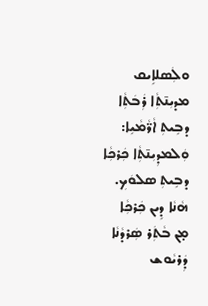ܘܠܲܤܠܐܹܝܩ ܡܕܝܼܢ̄ܬܼܵܐ ܪܲܒܿܬܼܵܐ ܕܒܹܝܬܼ ܐܵܪ̈ܵܡܵܝܹܐ: ܘܲܠܡܕܼܝܼܢ̄ܬܼܵܐ ܟܲܪܟܼܵܐ ܕܒܹܝܬܼ ܤܠܘܿܟܼ. ܗܵܢܵܐ ܕܹܝܢ ܟܲܪܟܼܵܐ ܡ̣ܢ ܒܵܬܲܪ ܤܲܪܕܵܢܵܐ ܕܲܪܝܵܘܫ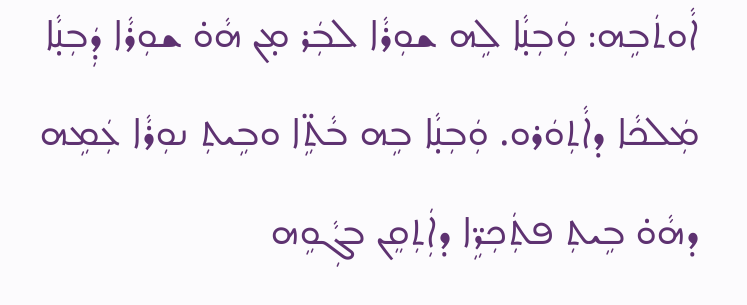ܐܵܘܬܿܒܹܗ: ܘܲܒܼܢ̣ܵܐ ܠܹܗ ܫܘܼܪܵܐ ܠܒܲܪ ܡ̣ܢ ܗܵܘ̇ ܫܘܼܪܵܐ ܕܲܒܼܢ̣ܵܐ ܡܲܠܟܵܐ ܕܐܵܬܼܘܿܪܘ. ܘܲܒܼܢ̣ܵܐ ܒܹܗ ܒܵܬܹ̈ܐ ܘܒܹܝܬܼ ܢܘܼܪܵܐ ܥܲܡܹܗ ܕܗܵܘ̇ ܒܹܝܬܼ ܦܬܲܟܼܪܹ̈ܐ ܕܐܲܬܼܩܸܢ ܒܓܼܵܘܹܗ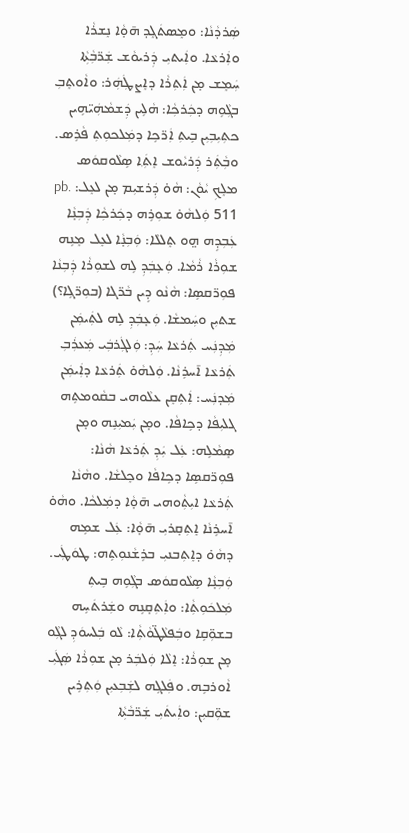ܤܲܪܕܵܢܵܐ: ܘܡܸܤܬܿܓܸܕ ܗ̄ܘ̣ܵܐ ܢܸܫܪܵܐ ܘܐܲܪܥܵܐ. ܘܐܲܝܬܝܼ ܕܲܪܝܘܵܫ ܫܲܪ̈ܒܼܵܬܼܵܐ ܚܲܡܸܫ ܡ̣ܢ ܐܲܬܼܪܵܐ ܕܐܸܨܛܲܗܲܪ: ܘܐܵܘܬܸܒܼ ܒܓܼܵܘܹܗ ܕܟܲܪܟܼܵܐ: ܗܵܠܹܝܢ ܕܲܫܡܵܗܲܝ̈ܗܹܝܢ ܟܬܼܝܼܒܼܝܼܢ ܒܹܝܬܼ ܐܲܪ̈ܟܹܐ ܕܡܲܠܟܘܼܬܼ ܦܵܪܹܣ. ܘܒܼܵܬܲܪ ܕܲܪܝܵܘܫ ܐܸܬ݂ܼܿܐ ܤܹܠܵܘܩܘܿܣ ܡܠܸܟܼ ܝܵܘܵܢ: ܗܵܘ̇ ܕܲܪܫܝܼܡ ܡ̣ܢ ܠܥܸܠ: pb. 511 ܘܲܠܗܵܘ̇ ܫܘܼܪܹܗ ܕܟܲܪܟܼܵܐ ܕܲܒܼܢ̣ܵܐ ܥܲܒܼܕܹܗ ܗ̤ܘ ܬܸܠܠܵܐ: ܘܲܒܼܢ̣ܵܐ ܠܥܸܠ ܡܸܢܹܗ ܫܘܼܪܵܐ ܪܵܡܵܐ. ܘܲܥ̣ܒܲܕܼ ܠܹܗ ܠܫܘܼܪܵܐ ܕܲܒܼܢܵܐ ܦܘܼܪ̈ܩܤܹܐ: ܗܵܢܵܘ ܕܹܝܢ ܒܵܪ̈ܓܐ (ܒܘܼܪ̈ܓܹܐ؟) ܫܬܝܼܢ ܘܚܲܡܫܵܐ. ܘܲܥ̣ܒܲܕܼ ܠܹܗ ܠܬܲܝܡܲܢ ܡܲܕܼܢܲܚ ܬܲܪܥܵܐ ܚܲܕܼ: ܘܲܠܓܲܪܒܲܝ ܡܲܥܪܲܒܼ ܬܲܪܥܵܐ ܐ̄ܚܪܹܢܵܐ. ܘܲܠܗܵܘ̇ ܬܲܪܥܵܐ ܕܐܲܝܡܲܢ ܡܲܕܢܲܚ: ܐܲܬܼܩܸܢ ܥܠܵܘܗܝ ܒܩܵܘܡܬܹܗ ܓܠܝܼܦܵܐ ܕܟܹܐܦܵܐ. ܘܡ̣ܢ ܝܲܡܝܼܢܹܗ ܘܡ̣ܢ ܤܸܡܵܠܹܗ: ܥܲܠ ܝܲܕܼ ܬܲܪܥܵܐ ܗܵܢܵܐ: ܦܘܼܪ̈ܩܤܹܐ ܕܟܹܐܦܵܐ ܘܟܸܠܫܵܐ. ܘܗܵܢܵܐ ܬܲܪܥܵܐ ܐܝܼܬܼܵܘܗܝ ܗ̄ܘ̣ܵܐ ܕܡܲܠܟܵܐ. ܘܗܵܘ̇ ܐ̄ܚܪܹܢܵܐ ܐܸܬܼܩ̣ܪܝܼ ܗ̄ܘ̣ܵܐ: ܥܲܠ ܫܡܹܗ ܕܗܵܘ̇ ܕܐܸܬܼܒܢܝܼ ܒܪܹܫܵܢܘܼܬܹܗ: ܛܘܿܛܲܝ. ܘܲܒܼܢ̣ܵܐ ܤܹܠܵܘܩܘܿܣ ܒܓܼܵܘܹܗ ܒܹܝܬܼ ܡܲܠܟܿܘܼܬܼܵܐ: ܘܐܲܬܼܩ̣ܢܹܗ ܘܫܲܪܬܿܚܹܗ ܒܫܘܼ̈ܩܹܐ ܘܒܲܦܠܵܛ̈ܘܵܬܼܵܐ: ܠܵܘ ܒܲܠܚܘܿܕܼ ܠܓܼܵܘ ܡ̣ܢ ܫܘܼܪܵܐ: ܐܸܠܵܐ ܘܲܠܒܲܪ ܡ̣ܢ ܫܘܼܪܵܐ ܤܲܓܿܝܼ ܐܵܘܪܒܹܗ. ܘܦܲܠܓܹܗ ܠܫܲܒܼܥܝܼܢ ܘܲܬܼܪܹܝܢ ܫܘܼ̈ܩܝܼܢ: ܘܐܲܝܬܿܝܼ ܫܲܪ̈ܒܵܬܼܵܐ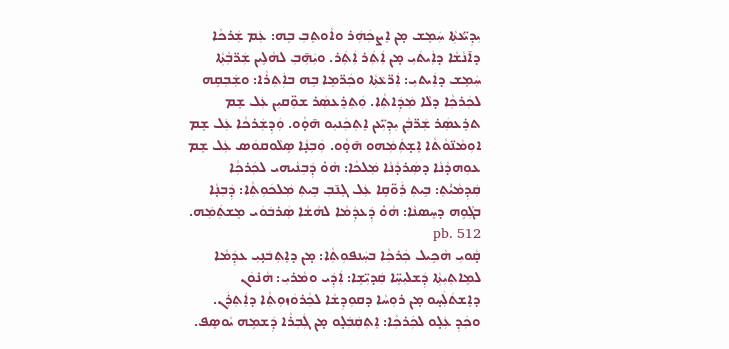ܝܼܕܼܝ̈ܥܵܬܼܵܐ ܚܲܡܸܫ ܡ̣ܢ ܐܸܨܟܲܗܲܪ ܘܐܵܘܬܸܒܼ ܒܹܗ: ܥܲܡ ܫܲܪܟܵܐ ܕܐ̄ܢܵܫܵܐ ܕܐܲܝܬܿܝܼ ܡ̣ܢ ܐܲܬܲܪ ܐܲܬܲܪ. ܘܝܲܗܼ̄ܒܼ ܠܗܵܠܹܝܢ ܫܲܪ̈ܒܼܵܬܼܵܐ ܚܲܡܸܫ ܕܐܲܝܬܝܼ: ܐܲܪ̈ܥܵܬܼܵܐ ܘܟܲܪ̈ܡܹܐ ܒܹܗ ܒܐܲܬܼܪܵܐ: ܘܫܲܒܼܩܹܗ ܠܟܲܪܟܼܵܐ ܕܠܵܐ ܡܲܕܲܐܬܼܵܐ. ܘܲܬܼܪܸܥܤܲܪ ܫܘܼ̈ܩܝܼܢ ܥܲܠ ܫܸܡ ܬܪܸܥܤܲܪ ܫܲܪ̈ܒܼܵܢ ܝܼܕܼܝܼ̈ܥܵܢ ܐܸܬܼܟܲܢܝܼܘ ܗ̄ܘ̣ܵܘ. ܘܲܕܼܫܲܪܟܵܐ ܥܲܠ ܫܸܡ ܐܘܼܡܵܢ̈ܘܵܬܵܐ ܐܸܫ̣ܬܲܡܲܗܘ ܗ̄ܘ̣ܵܘ. ܘܲܒܼܢ̣ܵܐ ܤܹܠܵܘܩܘܿܣ ܥܲܠ ܫܸܡ ܥܘܼܗܕܵܢܵܐ ܕܤܲܪܕܵܢܵܐ ܡܲܠܟܵܐ: ܗܵܘ̇ ܕܲܒܼܢܵܝܗܝ ܠܟܲܪܟܼܵܐ ܩܲܕܼܡܵܝܑܬܼ: ܒܹܝܬܼ ܪܲܘ̈ܩܹܐ ܥܲܠ ܓܸܢ̄ܒܼ ܒܹܝܬܼ ܡܲܠܟܿܘܼܬܼܵܐ: ܕܲܒܼܢ̣ܵܐ ܒܓܼܵܘܹܗ ܕܚܸܤܢܵܐ: ܗܵܘ̇ ܕܲܥܕܲܡܵܐ ܠܗܵܫܵܐ ܤܲܪܒܿܘܿܝ ܡܸܫܬܲܡܲܗ. pb. 512
ܩ̣ܵܘܝܼ ܗܵܟܹܝܠ ܟܲܪܟܼܵܐ ܒܚܲܢܦܘܼܬܼܵܐ: ܡ̣ܢ ܕܐܸܬܼܒܿܢ̣ܝܼ ܥܕܲܡܵܐ ܠܡܹܐܬܼܝܼܬܼܵܐ ܕܲܫܠܝܼܚܹ̈ܐ ܩܲܕܝܼ̈ܫܹܐ: ܐܲܕܲܝ ܘܡܵܪܝܼ: ܗܵܢ̇ܘܿܢ ܕܐܸܫܬܿܠܲܚ̣ܘ ܡ̣ܢ ܪܘܼܚܵܐ ܕܩܘܼܕܼܫܵܐ ܠܟܼܵܪܘܿܙܘܼܬܼܵܐ ܕܐܲܬܼܪܲܢ. ܘܟܲܕܼ ܥܲܠ̣ܘ ܠܟܲܪܟܼܵܐ: ܐܸܬܼܩܲܒܲܠ̣ܘ ܡ̣ܢ ܓܲܒܼܪܵܐ ܕܲܫܡܹܗ ܝܵܘܤܸܦ.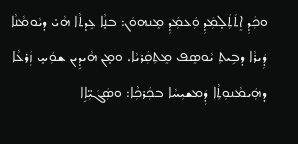ܘܟܲܕܼ ܐܸܬܿܬܲܠ̣ܡܲܕܼ ܘܲܥܡܲܕܼ ܡܸܢܗܘܿܢ: ܒܢ̣ܵܐ ܥܹܕܬܵܐ ܗܵܝ̇ ܕܝܵܘܡܵܢܵܐ ܕܲܝܪܵܐ ܕܒܹܝܬܼ ܝܵܘܤܸܦ ܡܸܬܼܩܲܪܝܵܐ. ܘܡ̣ܢ ܗܵܝܕܹܝܢ ܫܘܲܚ̣ ܙܲܪܥܵܐ ܕܗܲܝܡܵܢܘܼܬܼܵܐ ܕܲܡܫܝܼܚܵܐ ܒܟܲܪܟܼܵܐ: ܘܤܲܓܿܝܼ̈ܐܹܐ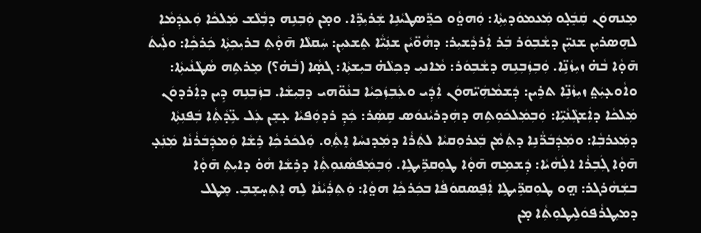ܡܸܢܗܘܿܢ ܩܲܒܸܿܠ̣ܘ ܡܲܥܡܘܿܕܝܼܬܼܵܐ: ܘܲܗܘ̤ܵܘ ܟܪܸ̈ܤܛܝܵܢܹܐ ܫܲܪܝܼܪܹ̈ܐ. ܘܡ̣ܢ ܘܲܒܼܢܹܗ ܕܒܼܵܠܵܫ ܡܲܠܟܵܐ ܘܲܥܕܲܡܵܐ ܠܗܸܤܪܝܼܢ ܫܢܝܼ̈ܢ ܕܫܵܒܼܘܿܪ ܒܲܪ ܐܲܪܕܵܫܝܼܪ: ܕܗܵܘ̈ܝܵܢ ܫܢܲܝ̈ܵܐ ܬܸܫܥܝܼܢ: ܚܲܩܠܵܐ ܗ̄ܘ̣ܵܬܼ ܒܪܝܼܟܼܬܼܵܐ ܟܲܪܟܼܵܐ: ܘܠܲܝܬܿ ܗ̄ܘ̣ܵܐ ܒܵܗ̇ ܙܝܼܙܵܢܹ̈ܐ. ܘܲܒܼܙܲܒܼܢܹܗ ܕܫܵܒܼܘܿܪ: ܡܵܐܢܝܼ ܕܟܼܠܵܗ̇ ܒܝܼܫܬܼܵܐ: ܓܤ̣ܵܐ (ܒܵܗ̇؟) ܡܸܪܬܹܗ ܤܵܛܵܢܵܝܬܼܵܐ: ܘܐܵܘܥ̣ܝܲܬ̤ ܙܝܼܙܵܢܹ̈ܐ ܬܪܹܝܢ: ܕܲܫܡܵܗܲܝ̈ܗܘܿܢ ܐܲܕܲܝ ܘܥܲܒܼܙܲܟܼܝܵܐ ܒܢܵܘ̈ܗܝ ܕܒܼܝܼܫܵܐ. ܒܙܲܒܼܢܹܗ ܕܹܝܢ ܕܐܲܪܕܘܿܢ ܡܲܠܟܵܐ ܕܐܲܫܓܼܵܢܵܝܹ̈ܐ: ܘܲܒܼܡܲܠܟܿܘܼܬܹܗ ܕܗܲܕܪܝܵܢܘܿܣ ܩܹܤܲܪ: ܟܲܕܼ ܪܕܘܼܿܦܝܵܐ ܥ̣ܫܸܢ ܥܲܠ ܥܹ̈ܕܵܬܼܵܐ ܒܲܦܢܼܬܼܵܐ ܕܡܲܥܪܒܼܵܐ: ܘܡܲܕܲܒܿܪ̈ܵܢܹܐ ܕܬܲܡܵܢ ܒܲܥܪܘܼܩܝܵܐ ܠܬܲܪܵܐ ܕܡܲܕܢܚܵܐ ܐܸܬ݂ܼܵܘ. ܘܲܠܟܿܪܟܼܵܐ ܪܹܫܵܐ ܘܲܡܕܲܒܿܪܵܢܵܐ ܡܲܢܲܥ̣ ܗ̄ܘ̣ܵܐ ܓܲܒܼܪܵܐ ܐܠܲܗܵܝܵܐ: ܕܲܫܡܹܗ ܗ̄ܘ̣ܵܐ ܛܘܼܩܪܹ̈ܝܛܹܐ. ܘܲܒܼܡܲܦܤܵܢܘܼܬܼܵܐ ܕܪܹܫܵܐ ܗܵܘ̇ ܕܐܝܼܬܼ ܗ̄ܘ̣ܵܐ ܒܫܲܗܵܪܓܪ: ܗ̤ܘ ܛܘܼܩܪܹ̈ܝܛܹܐ ܐܲܦܸܤܩܘܿܦܵܐ ܒܟܲܪܟܼܵܐ ܗܘ̤ܵܐ: ܘܲܬܼܪܲܝܵܢܵܐ ܠܹܗ ܐܸܬܼܚ̣ܫܸܒܼ. ܡܸܛܠ ܕܡܝܼܛܪܵܦܘܿܠܹܝܛܘܼܬܼܵܐ ܡ̣ܢ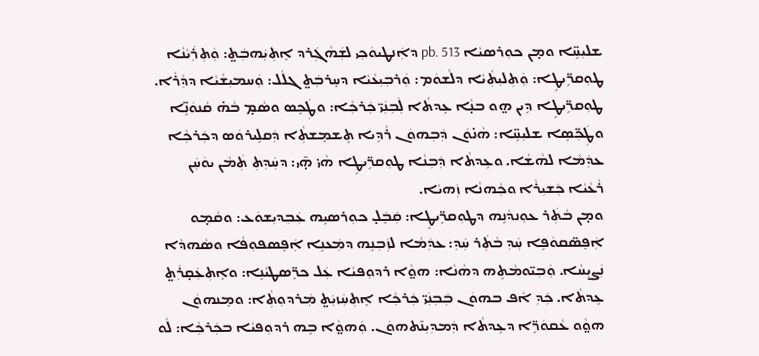ܫܠܝܼܚܹ̈ܐ ܘܡ̣ܢ ܟܘܼܪܤܝܵܐ pb. 513 ܕܐܲܢܛܝܘܿܟܼܝ ܠܫܲܗܵܓܲܪܕ ܐܸܬܼܝܲܗܒܲܬ̤: ܘܲܬܼܪܲܝܵܢܵܐ ܛܘܼܩܪܹ̈ܝܛܹܐ: ܘܲܬܼܠܝܼܬܼܵܝܵܐ ܕܠܵܫܘܿܡ: ܘܲܪܒܼܝܼܥܵܝܵܐ ܕܚܸܪܒܲܬ̤ ܓܠܵܠ: ܘܲܚܡܝܼܫܵܝܵܐ ܕܕܼܵܪܵܐ. ܛܘܼܩܪܹ̈ܝܛܹܐ ܕܹܝܢ ܗ̤ܘ ܒܢ̣ܵܐ ܥܹܕܬܵܐ ܠܲܒܼܢܲܝ̈ ܟܲܪܟܼܵܐ: ܘܛܲܟܸܣ ܘܤܵܡ̣ ܒܵܗ̇ ܩܵܢܘܿܢܹ̈ܐ ܘܛܲܟܼ̈ܤܹܐ ܫܠܝܼܚܹ̈ܐ: ܗܵܢ̇ܘܿܢ ܕܲܒܼܗܘܿܢ ܪܵܕܹܝܐ ܬܸܫܡܸܫܬܼܵܐ ܕܲܩܠܹܝܪܘܿܣ ܕܟܲܪܟܼܵܐ ܥܕܲܡܵܐ ܠܗܵܫܵܐ. ܘܥܹܕܬܵܐ ܕܲܒܼܢܵܐ ܛܘܼܩܪܹ̈ܝܛܹܐ ܗܵܝ̇ ܗ̣̄ܝ: ܕܚܲܕܼܬܼ ܬܲܡܵܢ ܝܘܿܚܲܢ ܪܵܥܵܝܵܐ ܟܲܫܝܼܪܵܐ ܘܟܼܵܗܢܵܐ ܙܲܗܝܵܐ.
ܘܡ̣ܢ ܒܵܬܲܪ ܥܘܼܢܕܵܢܹܗ ܕܛܘܼܩܪܹ̈ܝܛܹܐ: ܩܲܒܸܿܠ̣ ܟܘܼܪܤܝܹܗ ܥܲܒܼܕܝܼܫܘܿܥ: ܘܩܵܡ̣ܘ ܐܲܦܸܤ̈ܩܘܿܦܹܐ ܚܲܕܼ ܒܵܬܲܪ ܚܲܕܼ: ܥܕܲܡܵܐ ܠܙܲܒܼܢܹܗ ܕܡܲܥܢܹܐ ܐܲܦܸܤܦܘܼܦܵܐ ܘܤܵܗܕܵܐ ܢܲܨܝܼܚܵܐ. ܘܲܒܼܝ̈ܘܡܵܬܹܗ ܕܗܵܢܵܐ: ܗܘ̤ܵܐ ܪܕܘܼܦܝܵܐ ܥܲܠ ܟܪܸ̈ܤܛܝܵܢܹܐ: ܘܐܸܬܼܥܲܩ̣ܪܲܬ̤ ܥܹܕܬܵܐ. ܟܲܕܼ ܐܵܦ ܒܗܘܿܢ ܒܲܒܼܢܲܝ̈ ܟܲܪܟܼܵܐ ܐܸܬܼܚܲܙܝܲܬ̤ ܡܲܪܕܘܼܬܼܵܐ: ܘܡܸܢܗܘܿܢ ܗܘ̤ܵܘ ܥܵܩܘܿܪܹ̈ܐ ܕܥܹܕܬܵܐ ܕܲܡܕܼܝܼܢ̄ܬܗܘܿܢ. ܘܲܗܘ̤ܵܐ ܒܹܗ ܪܕܘܼܦܝܵܐ ܒܟܲܪܟܼܵܐ: ܠܵܘ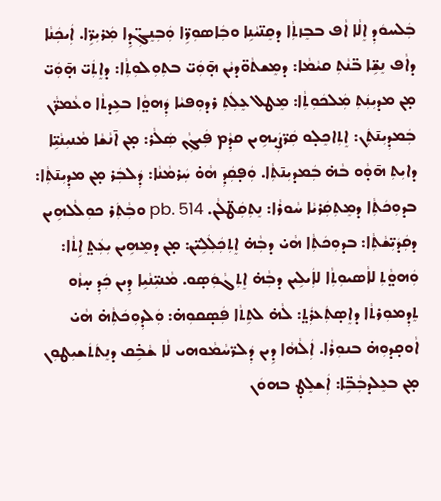ܒܲܠܚܘܿܕܼ ܐܸܠܵܐ ܐܵܦ ܒܒܸܙܬܼܵܐ ܕܩܸܢ̈ܝܵܢܹܐ ܘܒܲܐܤܘܼܪܹ̈ܐ ܘܲܒܼܢܸܓܼ̈ܕܹܐ ܡܲܪܝܼܪܹ̈ܐ. ܐܲܝܟܲܢܵܐ ܕܐܵܦ ܢܸܫܹ̈ܐ ܒ̈ܢܵܬܼ ܩܝܵܡܵܐ: ܕܡܸܫܬܵܘ̈ܕܝܵܢ ܗ̣̄ܘܲܝ̈ ܒܬܼܘܼܠܘܼܬܼܵܐ: ܕܐܸܬܲܝ̈ ܗ̣̄ܘܲܝ̈ ܡ̣ܢ ܡܕܝܼܢܲܬܼ ܡܲܠܟܿܘܼܬܼܵܐ: ܡܸܛܠ ܥܸܠܲܬܼ ܪܕܘܼܦܝܵܐ ܕܲܗܘ̤ܵܐ ܒܥܹܕܬܵܐ ܘܥܵܡܪ̈ܵܢ ܒܲܡܕܼܝܼܢ̄ܬܲܢ: ܐܸܬܼܐܟܸܠ̣ܘ ܩܲܪ̈ܨܲܝܗܹܝܢ ܩܕܼܵܡ ܦܲܝܓܼܵܢ ܤܲܠܵܪ: ܡ̣ܢ ܐ̄ܢܵܫܵܐ ܡܵܢܝܼܢܵܝܹ̈ܐ ܕܐܝܼܬܼ ܗ̄ܘ̣ܵܘ ܒܵܗ̇ ܒܲܡܕܝܼܢ̄ܬܼܵܐ. ܘܲܦ̣ܩܲܕܼ ܗܵܘ̇ ܚܲܪܡܵܢܵܐ: ܕܲܠܒܲܪ ܡ̣ܢ ܡܕܼܝܼܢ̄ܬܼܵܐ: ܒܕܘܼܟܿܬܼܵܐ ܕܡܸܬܼܩܲܪܝܵܐ ܚܵܘܪܵܐ: ܢܸܬܼܩܲܛ̈ܠܵܢ. pb. 514 ܘܒܼܵܬܲܪ ܟܘܼܠܵܠܗܹܝܢ ܕܩܲܕܿܝܼ̈ܫܵܬܼܵܐ: ܒܕܘܼܟܿܬܼܵܐ ܗܵܝ̇ ܕܒܼܵܗ̇ ܐܸܬܼܟܲܠܲܠܹܝ̈ܢ: ܡ̣ܢ ܕܡܸܗܹܝܢ ܝܼܥܲܬ̤ ܐܹܬܵܐ: ܘܲܗܘ̤ܵܬܼ ܠܐܵܤܝܘܼܬܼܵܐ ܠܐܲܝܠܹܝܢ ܕܒܼܵܗ̇ ܐܸܬܼܓܵܘܲܤ̣ܘ. ܡܵܢܝܼ̈ܢܵܝܹܐ ܕܹܝܢ ܟܲܕܼ ܚ̣ܙܵܘ ܬܸܕܼܡܘܼܪܬܵܐ ܕܐܸܤ̣ܬܲܥܪܲܬ̤: ܠܵܗ̇ ܠܬܹܬܵܐ ܦܲܤ̣ܩܘܼܗ̇: ܘܲܠܕܼܘܼܟܿܬܼܵܗ̇ ܗܵܝ̇ ܐܵܘܩ̣ܕܘܼܗ̇ ܒܢܘܼܪܵܐ. ܐܲܠܵܗܵܐ ܕܹܝܢ ܕܲܠܪ̈ܚܵܡܵܘܗܝ ܠܵܐ ܫܵܒܹ̇ܩ ܕܢܸܬܿܬܿܫܝܼܛܘܼܢ ܡ̣ܢ ܒܥܸܠܕܒܼܵܒܹ̈ܐ: ܐܲܫܠܸܛ̣ ܒܗܘܿܢ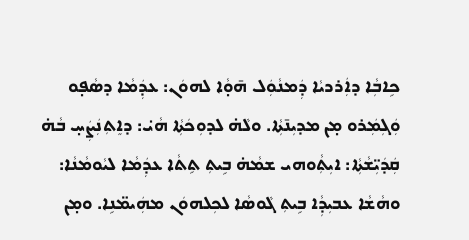ܟܹܐܒܼܵܐ ܕܐܲܪܖܝܵܐ ܕܲܡܢܵܘܲܠ ܗ̄ܘ̣ܵܐ ܠܗܘܿܢ: ܥܕܲܡܵܐ ܕܤܵܦ̣ܘ ܘܲܓܼܡܲܪܘ ܡ̣ܢ ܡܕܝܼܢ̄ܬܼܵܐ. ܘܠܵܗ̇ ܠܕܘܼܟܿܬܼܵܐ ܗܵܝ̇: ܕܐܸܬܼܢܲܨܲܚ̣ ܒܵܗ̇ ܩܲܕܿܝܼ̈ܫܵܬܼܵܐ: ܐܝܼܬܼܵܘܗܝ ܫܡܵܗ̇ ܒܹܝܬܼ ܬܹܬܵܐ ܥܕܲܡܵܐ ܠܝܵܘܡܵܢܵܐ: ܘܗܵܫܵܐ ܥܒܝܼܕܼܵܐ ܒܹܝܬܼ ܓܵܘܤܵܐ ܠܟܼܠܗܘܿܢ ܡܗܲܝܡ̈ܢܹܐ. ܘܡ̣ܢ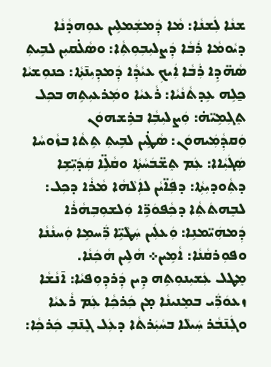ܫܢܵܐ ܠܲܫܢܵܐ: ܡܵܐ ܕܲܡܫܲܡܠܹܝܢ ܥܘܼܗܕܵܢܵܐ ܕܝܵܘܡܵܐ ܪܲܒܵܐ ܕܲܨܠܝܼܒܼܘܼܬܼܵܐ: ܘܤܵܠ̇ܩܝܼܢ ܠܒܹܝܬܼ ܤܵܗ̈ܕܹܐ ܪܲܒܵܐ ܐܲܝܟܼ ܥܝܵܕܼܵܐ ܕܲܡܕܼܝܼܢ̄ܬܼܵܐ: ܟܢܘܼܫܝܵܐ ܟ̱ܠܹܗ ܥܹܕܬܵܢܵܝܵܐ: ܪܵܥܝܵܐ ܘܡܲܪܥܝܼܬܹܗ ܒܟܼܠ ܬܸܓܼܡܹܝ̈ܗ̇: ܘܲܨܠܝܼܒܼܵܐ ܒܪܹܫܗܘܿܢ ܘܲܩܕܼܵܡܲܝܗܘܿܢ: ܤܵܛܹ̇ܝܢ ܠܒܹܝܬܼ ܬܹܬܵܐ ܒܙܵܘܚܵܐ ܤܲܓܿܝܼܵܐܐ: ܥܲܡ ܬܸܫ̈ܒܿܚܵܬܼܵܐ ܘܩܵܠܹ̈ܐ ܩܲܕܿܝܼ̈ܫܹܐ ܕܬܼܵܘܕܝܼܬܼܵܐ: ܕܦܲܐ̈ܝܵܢ ܠܐܲܠܵܗܵܐ ܡܵܪܵܐ ܕܟܼܠ: ܠܒܸܗܬܿܬܼܵܐ ܕܟܼܵܦܘܿܪܹ̈ܐ ܘܲܠܫܘܼܒܼܗܵܪܵܐ ܕܲܡܗܲܝ̈ܡܢܹܐ: ܘܲܥܠܲܝܢ ܚܲܛܵܝܹ̈ܐ ܪ̈ܲܚܡܹܐ ܘܲܚܢܵܢܵܐ ܘܦܘܼܪܩܵܢܵܐ: ܐܵܡܹܝܢ܀ ܗܵܠܹܝܢ ܗܵܟܲܢܵܐ.
ܡܸܛܠ ܥܲܫܝܼܢܘܼܬܹܗ ܕܹܝܢ ܕܲܪܕܼܘܼܦܝܵܐ: ܐ̄ܢܵܫܵܐ ܙܥܘܿܪ̈ܲܝ ܒܡܸܢܝܢܵܐ ܡ̣ܢ ܟܲܪܟܼܵܐ ܥܲܡ ܪܵܥܝܵܐ ܘܓܲܢ̄ܒܵܪ ܚܲܝܠܵܐ ܒܚܵܝܲܪܬܵܐ ܕܥܲܠ ܓܸܢ̄ܒܼ ܟܲܪܟܼܵܐ: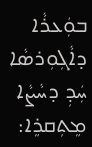ܒܘܲܥܪܵܐ ܕܐܵܓܼܘܼܪܤܵܐ ܚܲܕܼ ܕܚܵܨܵܐ ܡܸܬܼܩܪܸܐ: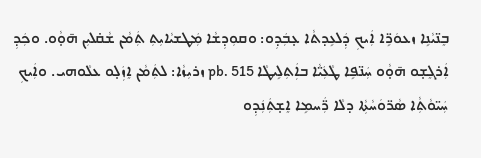ܒܸܢ̈ܝܵܢܹܐ ܙܥܘܿܪܹ̈ܐ ܐܲܝܟܼ ܕܲܠܥܹܕܬܵܐ ܥ̣ܒܲܕܼܘ: ܘܩܘܼܕܼܫܵܐ ܡܲܛܫܝܵܐܝܼܬܼ ܬܲܡܵܢ ܫܵܩ̇ܠܝܼܢ ܗ̄ܘ̣ܵܘ. ܘܟܲܕܼ ܐܲܪܓܸܫ̣ܘ ܗ̄ܘ̣ܵܘ ܚܲܢ̈ܦܹܐ ܛܵܥܲܝ̈ܵܐ ܒܐܲܬܼܠܹܝܛܵܐ pb. 515 ܙܪܝܼܙܵܐ: ܠܬܲܡܵܢ ܐܸܙܲܠ̣ܘ ܥܠܵܘܗܝ. ܘܐܲܝܟܼ ܚܲܝ̈ܘܵܬܼܵܐ ܤܵܪ̈ܘܿܚܵܬܼܵܐ ܕܠܵܐ ܪ̈ܲܚܡܹܐ ܐܸܫ̣ܬܲܢܲܕܼܘ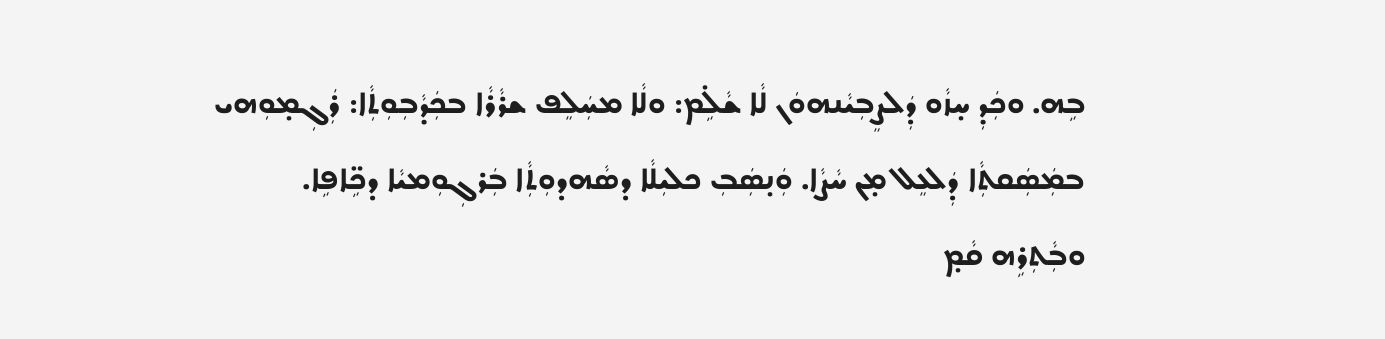ܒܹܗ. ܘܟܲܕܼ ܚ̣ܙܵܘ ܕܲܠܨܸܒܼܝܵܢܗܘܿܢ ܠܵܐ ܫܵܠܹ̇ܡ: ܘܠܵܐ ܡܚܲܠܸܦ ܫܪܵܪܵܐ ܒܟܲܕܵܒܼܘܼܬܼܵܐ: ܪܲܓܼܡ̣ܘܼܗܝ ܒܡܲܤܲܩܬܼܵܐ ܕܲܠܥܸܠ ܡ̣ܢ ܚܵܨܵܐ. ܘܲܢ̣ܤܲܒܼ ܟܠܝܼܠܵܐ ܕܤܵܗܕܘܼܬܼܵܐ ܒܲܪܓܼܘܼܡܝܵܐ ܕܟܹ̈ܐܦܹܐ.
ܘܒܼܵܬܼܪܹܗ ܩܵܡ̣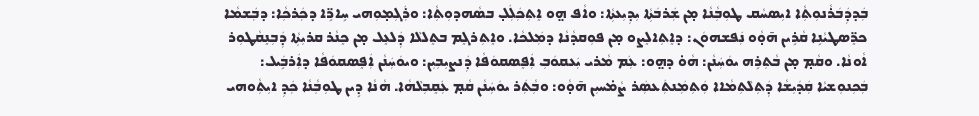ܒܲܕܕܲܒܿܪܵܢܘܼܬܼܵܐ ܐܝܼܤܚܵܩ ܛܘܼܒܼܵܢܵܐ ܡ̣ܢ ܫܲܪܒܿܬܼܵܐ ܝܼܕܼܝܼܥܬܼܵܐ: ܘܐܵܦ ܗ̤ܘ ܐܸܬܼܟܲܠܲܠ̣ ܒܤܵܗܕܘܼܬܼܵܐ: ܘܪܲܓܼܡ̣ܘܼܗܝ ܚܹܐܪܹ̈ܐ ܕܟܲܪܟܼܵܐ: ܕܒܲܫܡܵܐ ܟܪܸ̈ܤܛܝܵܢܹܐ ܩܵܪܹܝܢ ܗ̄ܘ̣ܵܘ ܢܲܦܫܗܘܿܢ: ܕܐܸܬܼܐܠܸܨܘ ܡ̣ܢ ܦܘܼܩܕܵܢܵܐ ܕܡܲܠܟܵܐ. ܘܐܸܬܼܪܓܸܡ ܒܬܸܠܠܵܐ ܕܲܠܥܸܠ ܡ̣ܢ ܟܸܢܵܪ ܩܪܝܼܬܼܵܐ ܕܲܒܼܢܸܩܵܛܘܼܪ ܐܵܘܢܵܐ. ܘܩܵܡ̣ ܡ̣ܢ ܒܵܬܼܪܹܗ ܝܘܿܚܲܢܵܢ: ܗܵܘ̇ ܕܗ̤ܘ: ܥܲܡ ܡܵܪܝ ܝܲܥܩܘܿܒܼ ܐܲܦܸܤܩܘܿܦܵܐ ܕܲܢܨܝܼܒܼܝܼܢ: ܘܝܘܿܚܲܢܵܢ ܐܲܦܸܤܩܘܿܦܵܐ ܕܐܲܪܒܹܿܝܠ: ܒܲܟܼܢܘܼܫܝܵܐ ܩܲܕܿܝܼܫܵܐ ܕܲܬܼܠܵܬܼܡܵܐܐ ܘܲܬܼܡܲܢܬܲܥܤܲܪ ܨܵܡ̇ܚܝܼܢ ܗ̄ܘ̣ܵܘ: ܘܒܼܵܬܲܪ ܝܘܿܚܲܢܵܢ ܩܵܡ̣ ܥܲܩܸܒܼܠܵܗܵܐ. ܗܵܢܵܐ ܕܹܝܢ ܛܘܼܒܼܵܢܵܐ ܟܲܕܼ ܐܝܼܬܼܵܘܗܝ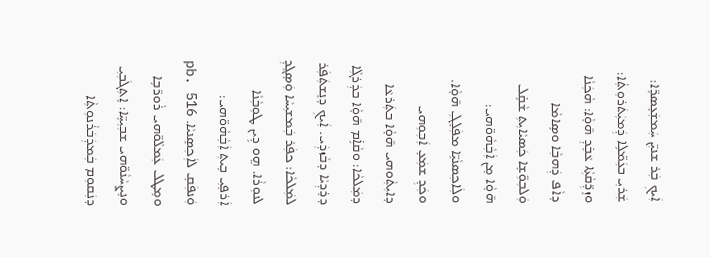ܐܲܝܟܼ ܒܲܪ ܫܢܝܼ̈ܢ ܚܲܡܫܲܥܸܤܪܹ̈ܐ: ܫܲܪܝܼ ܒܥܲܡ̈ܠܹܐ ܕܲܡܝܲܬܿܪܘܼܬܼܵܐ: ܘܙܸܕܼ̈ܩܵܬܼܵܐ ܥܵܒܹ̇ܕܼ ܗ̄ܘ̣ܵܐ: ܗܵܟܲܢܵܐ ܕܐܵܦ ܕܲܗܒܼܵܐ ܘܤܹܐܡܵܐ ܘܲܠܒܼܘܼ̈ܫܹܐ ܟܲܤܝܵܐܝܼܬܼ ܫܵܩܹ̇ܠ ܗ̄ܘ̣ܵܐ ܡ̣ܢ ܐܲܒܼܵܗܵܘ̈ܗܝ: ܘܠܲܐܟܼܤܢܵܝܹ̈ܐ ܡܦܲܠܸܓܼ ܗ̄ܘ̣ܵܐ. ܘܟܲܕܼ ܫܡܲܥ̣ ܐܲܒܼܘܼܗܝ ܕܐܝܼܬܼܵܘܗܝ ܗ̄ܘ̣ܵܐ ܒܬܲܪܥܵܐ ܕܡܲܠܟܵܐ: ܘܩܵܐܹ̇ܡ ܗ̄ܘ̣ܵܐ ܒܕܲܪܓܼܵܐ ܕܪܸܕܼܝܵܐ ܕܒܵܙܕܲܝ. ܐܲܝܟܼ ܕܢܸܫܬܲܦܲܪ ܠܡܲܠܟܵܐ: ܟܦܲܪ ܒܲܡܫܝܼܚܵܐ ܘܲܤ̣ܓܸܕܼ ܠܢܘܼܪܵܐ. ܗ̤ܘ ܕܹܝܢ ܛܘܼܒܼܵܢܵܐ ܐܲܪܦ̣ܝܼ ܒܹܝܬܼ ܐܲܒܼܵܗܵܘ̈ܗܝ: ܘܲܢܦܲܩ̣ ܠܐܲܟܼܤܸܢܝܵܐ. pb. 516 ܘܡܸܛܠ ܥܲܡܠܵܘ̈ܗܝ ܪܵܘܪ̈ܒܹܐ ܘܢܸܨܚܵܢܵܘ̈ܗܝ ܫܒܼܝܼܚܹ̈ܐ: ܐܸܬܼܓܿܒܼܝܼ ܕܢܲܩܘܼܡ ܒܲܡܕܲܒܿܪܵܢܘܼܬܼܵܐ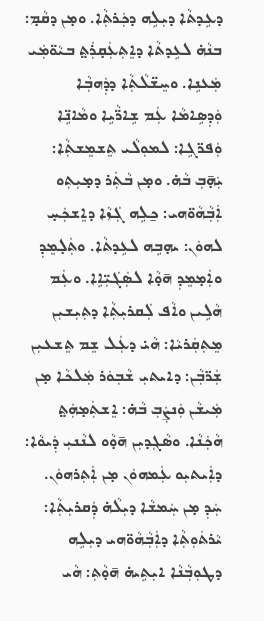ܕܥܹܕܬܵܐ ܕܝܼܠܹܗ ܕܟܲܪܬܼܵܐ. ܘܡ̣ܢ ܕܩܵܡ̣: ܒܢܵܗ̇ ܠܥܹܕܬܵܐ ܕܐܸܬܼܥܲܩ̣ܪܲܬ̤ ܒܝܵܘ̈ܡܲܝ ܡܲܥܢܹܐ. ܘܚܸܫ̈ܠܵܬܼܵܐ ܕܕܲܗܒܼܵܐ ܘܲܕܼܤܹܐܡܵܐ ܥܲܡ ܫܹܐܪ̈ܵܝܹܐ ܘܡܵܐܢܹ̈ܐ ܘܲܦܪ̈ܓܹܐ: ܠܡܘܼܠܵܝ ܬܸܫܡܸܫܬܼܵܐ: ܝܲܗ̣̄ܒܼ ܒܵܗ̇. ܘܡ̣ܢ ܒܵܬܲܪ ܕܡ̣ܝܼܬܼܘ ܐܲܒܼܵܗܵܘ̈ܗܝ: ܟ̱ܠܹܗ ܓܲܙܵܐ ܕܐܸܫܟܲܚ̣ ܠܗܘܿܢ: ܝܗ̣ܒܹܗ ܠܥܹܕܬܵܐ. ܘܬܲܠ̣ܡܸܕܼ ܘܐܲܡ̣ܡܸܕܼ ܗ̄ܘ̣ܵܐ ܠܤܲܓܿܝܼ̈ܐܹܐ. ܘܥܲܡ ܗܵܠܹܝܢ ܘܐܵܦ ܠܲܩܪܝܼܬܼܵܐ ܕܬܼܝܼܫܝܼܢ ܡܸܬܼܩܲܪܝܵܐ: ܗܵܝ̇ ܕܥܲܠ ܫܸܡ ܬܸܫܥܝܼܢ ܫܲܪ̈ܒܼܵܢ: ܕܐܝܬܝܼ ܫܵܒܼܘܿܪ ܡܲܠܟܵܐ ܡ̣ܢ ܡܲܝܫܵܢ ܘܲܢܨܲܒܼ ܒܵܗ̇: ܐܸܫܬܲܡ̣ܗܲܬ̤ ܗܵܟܲܢܵܐ. ܘܤܵܓܼܕܝܼܢ ܗ̄ܘ̣ܵܘ ܠܢܵܢܝܼ ܕܲܝܘܵܐ: ܕܐܲܝܬܝܼܘ ܥܲܡܗܘܿܢ ܡ̣ܢ ܐܲܬܼܪܗܘܿܢ. ܚܲܕܼ ܡ̣ܢ ܚܲܡܫܵܐ ܕܝܼܠܵܗ̇ ܕܲܩܪܝܼܬܼܵܐ: ܝܵܪܬܿܘܼܬܼܵܐ ܕܐܲܒܼܵܗܵܘ̈ܗܝ ܕܝܼܠܹܗ ܕܛܘܼܒܼܵܢܵܐ ܐܝܼܬܹܝܗ̇ ܗ̄ܘ̣ܵܬܼ: ܗܵܝ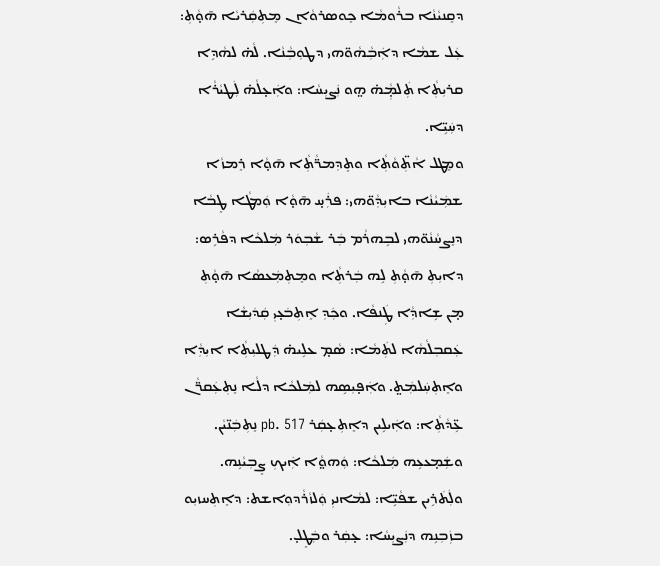ܕܩܸܢܝܵܢܵܐ ܒܪܵܘܡܵܐ ܟܸܘܤܪܘܵܐܢ ܡܸܬܼܩܲܪܝܵܐ ܗ̄ܘ̣ܵܬܼ: ܥܲܠ ܫܡܵܐ ܕܐܲܒܼܵܗܵܘ̈ܗܝ ܕܛܘܼܒܼܵܢܵܐ. ܠܵܗ̇ ܠܗܵܕܹܐ ܩܪܝܼܬܼܵܐ ܬܲܠܡ̣ܼܵܗ̇ ܗ̤ܘ ܢܲܨܝܼܚܵܐ: ܘܐܲܥ̣ܠܵܗ̇ ܠܲܛܝܵܪܵܐ ܕܚܲܝܹ̈ܐ.
ܘܡܸܛܠ ܐܵܬܼ̈ܘܵܬܼܵܐ ܘܬܸܕܼܡܪ̈ܵܬܼܵܐ ܗ̄ܘ̣ܵܐ ܪܸܡܙܵܐ ܫܡܲܝܵܢܵܐ ܒܐܝܼܕܼܵܘ̈ܗܝ: ܦܪܲܚ̣ ܗ̄ܘ̣ܵܐ ܘܲܡܛܵܐ ܛܸܒܵܐ ܕܢܸܨܚܵܢܵܘ̈ܗܝ ܠܒܹܗܪܵܡ ܒܲܪ ܫܵܒܼܘܿܪ ܡܲܠܟܵܐ ܕܦܵܪܹܣ: ܕܐܝܼܬܼ ܗ̄ܘ̣ܵܬܼ ܠܹܗ ܒܲܪܬܼܵܐ ܘܡܸܬܼܡܲܥܤܵܐ ܗ̄ܘ̣ܵܬܼ ܡ̣ܢ ܫܹܐܕܼܵܐ ܛܲܢܦܵܐ. ܘܟܲܕܼ ܐܸܬܼܒܿܥ̣ܝܼ ܩܲܕܿܝܼܫܵܐ ܥܲܩܒܼܠܵܗܵܐ ܠܬܲܡܵܐ: ܤܵܡ̣ ܥܠܹܝܗ̇ ܕܲܛܠܝܼܬܼܵܐ ܐܝܼܕܼܵܐ ܘܐܸܬܼܚܲܠܡܲܬ̤. ܘܐܲܦ̣ܝܼܤܹܗ ܠܡܲܠܟܵܐ ܕܠܵܐ ܢܸܬܼܥܲܩܪ̈ܵܢ ܥܹ̈ܕܵܬܼܵܐ: ܘܐܲܝܠܹܝܢ ܕܐܸܬܼܥ̣ܩܲܪ pb. 517 ܢܸܬܼܒܲܢ̈ܝܵܢ. ܘܫܲܡ̣ܥܥܹܗ ܡܲܠܟܵܐ: ܘܲܗܘ̤ܵܐ ܐܲܝܟܼ ܨܸܒܼܝܵܢܹܗ. ܘܠܲܬܿܪܹܝܢ ܫܦܵܝܹ̈ܐ: ܠܡܵܐܢܝܼ ܘܲܠܙܵܪܵܕܘܼܐܫܬ: ܕܐܸܬܼܚܙܝܼܘ ܒܙܲܒܼܢܹܗ ܕܢܲܨܝܼܚܵܐ: ܥ̣ܩܲܪ ܘܒܲܛܸܠ̣.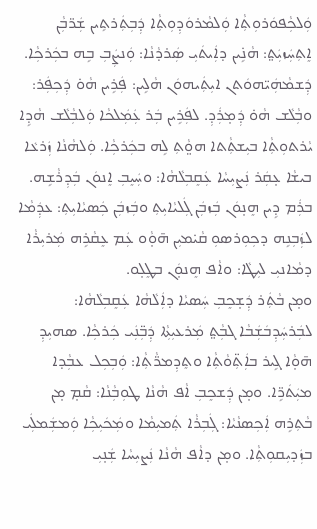ܘܲܠܟܼܵܦܘܿܪܘܼܬܼܵܐ ܘܲܠܡܵܪܘܿܕܼܘܼܬܼܵܐ ܕܲܒܼܬܲܪܬܹܝܢ ܫܲܪ̈ܒܼܵܢ ܐܸܬܼܚܲܙܝܲܬ̤: ܗܵܢܹ̇ܝܢ ܕܐܲܝܬܿܝܼ ܤܲܪܕܵܢܵܐ: ܘܲܢܨܲܒܼ ܒܹܗ ܒܟܲܪܟܼܵܐ. ܕܲܫܡܵܗܲܝ̈ܗܘܿܬܢ ܐܝܼܬܲܝܗܘܿܢ ܗܵܠܹܝܢ: ܦܲܪܹܝܢ ܗܵܘ̇ ܕܲܟܼܦܲܪ: ܘܒܼܵܠܵܫ ܗܵܘ̇ ܕܲܡ̣ܪܲܕܼ. ܠܦܲܪܹܝܢ ܒܲܪ ܥܲܡܲܠܟܵܐ ܘܲܠܒܼܵܠܵܫ ܗܵܕܹܐ ܝܵܪܬܘܼܬܼܵܐ ܒܝܼܫܬܼܵܬܐ ܗܘ̤ܵܬܼ ܠܹܗ ܒܟܲܪܟܼܵܐ. ܘܲܠܗܵܢܵܐ ܙܲܪܥܵܐ ܒܝܫܵܐ ܥ̣ܩܲܪ ܢܲܨܝܼܚܵܐ ܥܲܩܸܒܼܠܵܗܵܐ: ܘܚܲܝܸܒܼ ܐܸܢܘܿܢ ܒܲܕܼܪܵܫܹܗ. ܒܪܲܡ ܕܹܝܢ ܗܸܢ̣ܘܿܢ ܒܲܙܒܲܢ ܓܲܠܝܵܐܝܼܬܼ ܘܒܲܙܒܲܢ ܟܲܤܝܵܐܝܼܬܼ: ܥܕܲܡܵܐ ܠܙܲܒܼܢܹܗ ܕܟܼܘܼܪܤܘܼ ܩܵܝ̇ܡܝܼܢ ܗ̄ܘ̣ܵܘ ܥܲܡ ܥܸܩܵܪܹܗ ܡܲܪܝܼܪܵܐ ܕܡܵܐܢܝܼ ܠܝܼܛܵܐ: ܘܐܵܦ ܗܸܢܘ̣ܿܢ ܒܛܸܠ̣ܘ.
ܘܡ̣ܢ ܒܵܬܲܪ ܕܲܫ̣ܟܸܒܼ ܚܲܤܝܵܐ ܕܐܲܠܵܗܵܐ ܥܲܩܸܒܼܠܵܗܵܐ: ܠܒܲܪܚܲܕܼܒܿܫܲܒܵܐ ܓܒܼܵܬ̤ ܡܲܪܥܝܼܬܼܵܐ ܕܲܒܼ̈ܢܲܝ ܟܲܪܟܼܵܐ. ܤܗܝܼܕܼ ܗ̄ܘ̣ܵܐ ܓܹܝܪ ܒܐܲܬܼ̈ܘܵܬܼܵܐ ܘܬܸܕܼܡܪ̈ܵܬܼܵܐ: ܘܲܒܼܟܼܠ ܥܒܼܵܕܐ ܡܝܲܬܿܪܹ̈ܐ. ܘܡ̣ܢ ܕܲܫܟܸܒܼ ܐܵܦ ܗܵܢܵܐ ܛܘܼܒܼܵܢܵܐ: ܩܵܡ̣ ܡ̣ܢ ܒܵܬܼܪܹܗ ܐܲܟܼܤܢܵܝܵܐ: ܓܲܒܼܪܵܐ ܬܲܡܝܼܡܵܐ ܘܡܲܟܿܝܼܟܼܵܐ ܘܲܡܫܲܡܠܲܝ ܒܙܲܕܝܼܩܘܼܬܼܵܐ. ܘܡ̣ܢ ܕܐܵܦ ܗܵܢܵܐ ܢܲܨܝܼܚܵܐ ܫܲܢ̣ܝܼ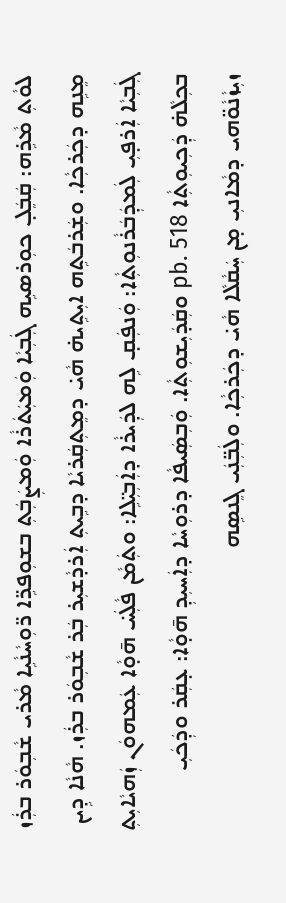ܠܘܵܬܼ ܡܵܪܹܗ: ܩܲܒܸܿܠ̣ ܟܘܼܪܤܝܹܗ ܓܲܒܼܝܵܐ ܘܲܡܝܲܬܿܪܵܐ ܘܲܡܨܲܒܲܬܼ ܒܫܘܼܦܪܹ̈ܐ ܪ̈ܘܼܚܵܢܵܝܹܐ ܡܵܪܝ ܫܵܒܼܘܿܪ ܒܪܲܙ ܡܸܢܹܗ ܕܟܲܪܟܼܵܐ. ܘܫܲܪܒܿܬܹܗ ܐܝܼܬܹܝܗ̇ ܗܵܝ̇ ܕܡܸܬܼܩܲܪܝܵܐ ܕܒܹܝܬܼ ܐܲܪܕܵܫܝܼܪ ܒܲܪ ܫܵܒܼܘܿܪ ܒܪܲܙ. ܗܵܢܵܐ ܕܹܝܢ ܓܲܒܼܝܵܐ ܐܲܪܦ̣ܝܼ ܠܲܡܕܲܒܿܪܵܢܘܼܬܼܵܐ: ܘܲܢܦܲܩ̣ ܠܹܗ ܠܕܲܝܪܵܐ ܕܐܲܒܼܝܼ̈ܠܹܐ: ܘܬܲܡܵܢ ܦܵܠܲܚ̇ ܗ̄ܘ̣ܵܐ ܥܲܡܗܘܿܢ ܙܲܗܝܵܐܝܼܬܼ ܒܟܼܠܵܗ̇ ܕܲܟܼܝܘܼܬܼܵܐ pb. 518 ܘܩܲܕܿܝܼܫܘܼܬܼܵܐ. ܘܲܒܼܤܲܝܦܵܐ ܕܪܘܼܚܵܐ ܕܐܲܚܝܼܕܼ ܗ̄ܘ̣ܵܐ: ܥ̣ܩܲܪ ܘܕܲܟܿܝܼ ܙܝܼܙܵܢܵܘ̈ܗܝ ܕܡܵܐܢܝܼ ܡ̣ܢ ܚܲܩܵܠܵܐ ܗܵܝ̇ ܕܟܲܪܟܼܵܐ. ܘܠܲܒܼ̈ܢܲܝ ܓܸܢܤܹܗ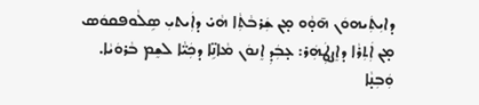ܕܐܝܼܬܲܝܗܘܿܢ ܗ̄ܘ̣ܵܘ ܡ̣ܢ ܫܲܪܒܵܬܼܵܐ ܗܵܝ̇ ܕܐܲܝܬܝܼ ܤܹܠܵܘܦܩܘܿܣ ܡ̣ܢ ܐܲܬܼܪܵܐ ܕܐܸܨܛܲܗܲܪ: ܥ̣ܒܲܕܼ ܐܸܢܘܿܢ ܡܵܐܢܹ̈ܐ ܕܟܲܝ̈ܵܐ ܠܫܸܡ ܒܵܪܘܿܝܵܐ. ܘܲܒܼܢ̣ܵܐ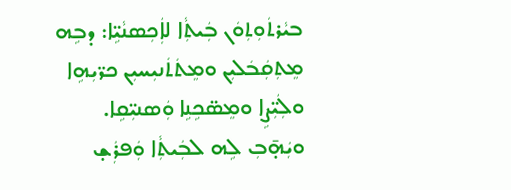ܒܝܵܪܬܿܘܼܬܼܘܿܢ ܒܲܝܬܼܵܐ ܠܐܲܟܼܤܢܵܝܹ̈ܐ: ܕܒܹܗ ܡܸܬܼܩܲܒܿܠܝܼܢ ܘܡܸܬܿܬܿܢܝܼܚܝܼܢ ܟܪ̈ܝܼܗܹܐ ܘܠܲܝܼ̈ܨܹܐ ܘܡܸܤ̈ܟܹܢܹܐ ܘܲܤܢܝܼ̈ܩܹܐ. ܘܝܲܗ̣̄ܒܼ ܠܹܗ ܠܒܲܝܬܼܵܐ ܘܲܦܪܲܫ̣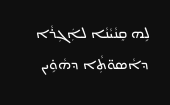ܠܹܗ ܩܸܢܵܝܵܢܵܐ ܠܐܲܓܼܪܵܐ ܕܐܵܤܘ̈ܬܼܵܐ ܕܗܵܘܹ̇ܝܢ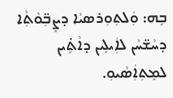ܒܹܗ: ܘܲܠܬܼܘܼܪܤܝܵܐ ܕܨܸܒܼ̈ܘܵܬܼܵܐ ܕܚܵܫ̈ܚܵܢ ܠܐܲܝܠܹܝܢ ܕܐܵܬܹ̇ܝܢ ܠܡܸܬܼܐܲܤܵܝܘܼ.